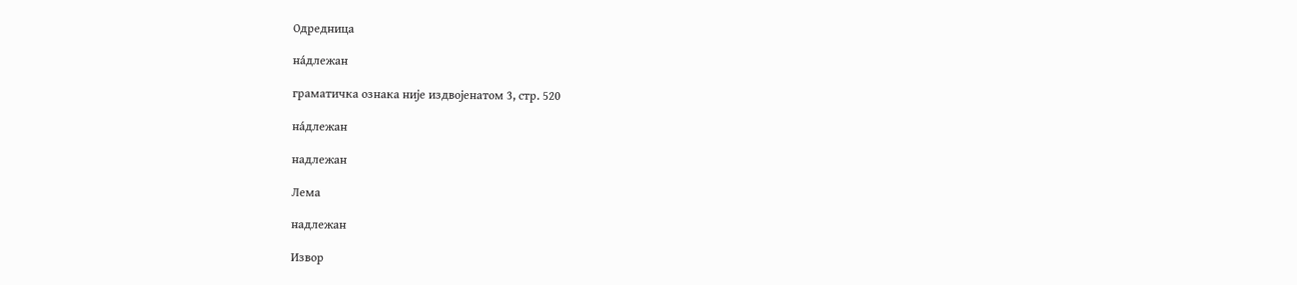Одредница

на́длежан

граматичка ознака није издвојенатом 3, стр. 520

на́длежан

надлежан

Лема

надлежан

Извор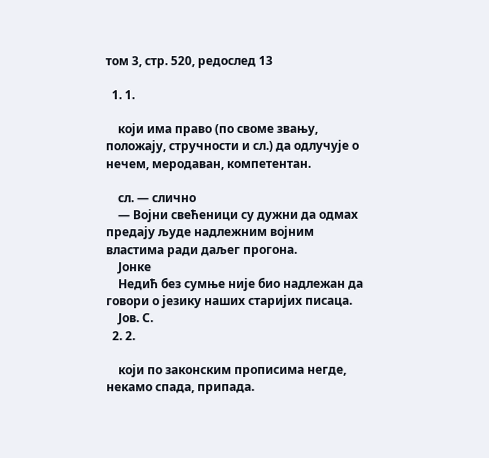том 3, стр. 520, редослед 13

  1. 1.

    који има право (по своме звању, положају, стручности и сл.) да одлучује о нечем, меродаван, компетентан.

    сл. — слично
    — Војни свећеници су дужни да одмах предају људе надлежним војним властима ради даљег прогона.
    Јонке
    Недић без сумње није био надлежан да говори о језику наших старијих писаца.
    Јов. С.
  2. 2.

    који по законским прописима негде, некамо спада, припада.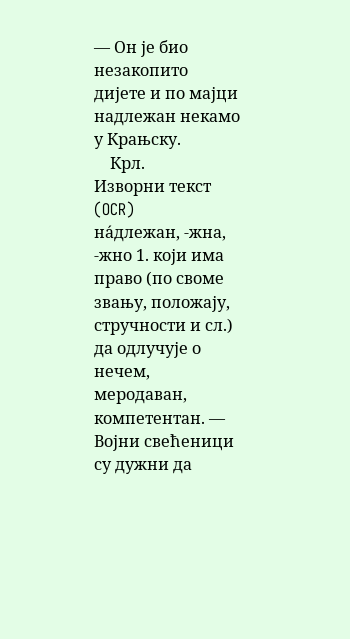— Он је био незакопито дијете и по мајци надлежан некамо у Крањску.
    Крл.
Изворни текст (OCR)
на́длежан, -жна, -жно 1. који има право (по своме звању, положају, стручности и сл.) да одлучује о нечем, меродаван, компетентан. — Војни свећеници су дужни да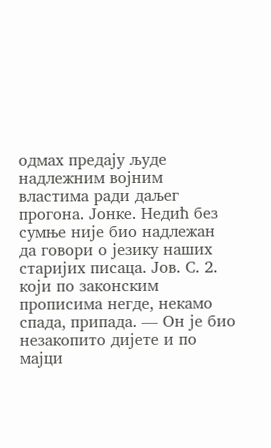одмах предају људе надлежним војним властима ради даљег прогона. Јонке. Недић без сумње није био надлежан да говори о језику наших старијих писаца. Јов. С. 2. који по законским прописима негде, некамо спада, припада. — Он је био незакопито дијете и по мајци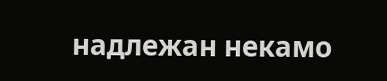надлежан некамо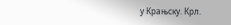у Крањску. Крл.